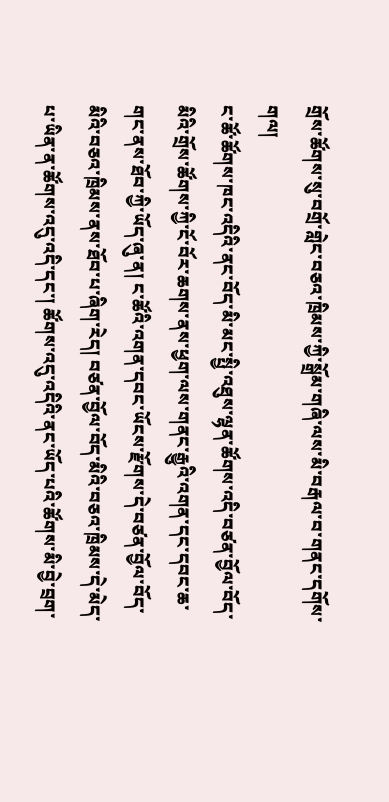གྲོས་ཚོགས་སུ་བགྲོ་གླེང་བཅའ་ཁྲིམས་ཀྱི་སྒྲོམ་གཞི་ལས་མི་བརྒལ་བ་གནང་དགོས་གལ།
ང་ཚོ་ཚོགས་ཁང་འདིའི་ནང་བོད་མི་མང་སྤྱི་འཐུས་ལྷན་ཚོགས་འདི་བཙན་བྱོལ་བོད་མིའི་གྲོས་ཚོགས་ཀྱི་ངོ་བོར་ཆགས་ནས་ཕྱག་ལས་གནང་རྒྱུའི་འགན་དང་དབང་ཆ་གང་ནས་ཐོབ་ཀྱི་ཡོད་ཞུ་ན། ང་ཚོའི་འགན་དབང་ཡོངས་རྫོགས་དེ་བཙན་བྱོལ་བོད་མིའི་བཅའ་ཁྲིམས་ནས་ཐོབ་པ་ཞིག་རེད། བཙན་བྱོལ་བོད་མིའི་བཅའ་ཁྲིམས་དེ་མེད་པ་ཡིན་ན་ཚོགས་འདུ་འདི་དང་། ཚོགས་འདུ་འདིའི་ནང་ཡོད་པའི་ཚོགས་མི་བྱེ་བྲག་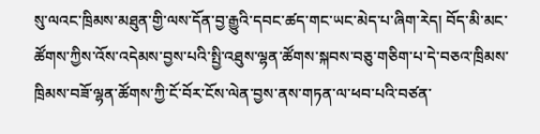སུ་ལའང་ཁྲིམས་མཐུན་གྱི་ལས་དོན་བྱ་རྒྱུའི་དབང་ཚད་གང་ཡང་མེད་པ་ཞིག་རེད། བོད་མི་མང་ཚོགས་ཀྱིས་འོས་འདེམས་བྱས་པའི་སྤྱི་འཐུས་ལྷན་ཚོགས་སྐབས་བཅུ་གཅིག་པ་དེ་བཅའ་ཁྲིམས་ཁྲིམས་བཟོ་ལྷན་ཚོགས་ཀྱི་ངོ་བོར་ངོས་ལེན་བྱས་ནས་གཏན་ལ་ཕབ་པའི་བཙན་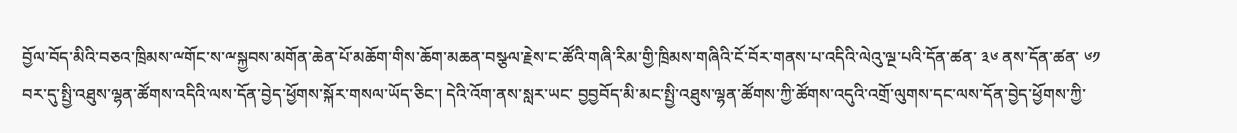བྱོལ་བོད་མིའི་བཅའ་ཁྲིམས་ྋགོང་ས་ྋསྐྱབས་མགོན་ཆེན་པོ་མཆོག་གིས་ཆོག་མཆན་བསྩལ་རྗེས་ང་ཚོའི་གཞི་རིམ་གྱི་ཁྲིམས་གཞིའི་ངོ་བོར་གནས་པ་འདིའི་ལེའུ་ལྔ་པའི་དོན་ཚན་ ༣༦ ནས་དོན་ཚན་ ༦༡ བར་དུ་སྤྱི་འཐུས་ལྷན་ཚོགས་འདིའི་ལས་དོན་བྱེད་ཕྱོགས་སྐོར་གསལ་ཡོད་ཅིང་། དེའི་འོག་ནས་སླར་ཡང་ བྱབྱབོད་མི་མང་སྤྱི་འཐུས་ལྷན་ཚོགས་ཀྱི་ཚོགས་འདུའི་འགྲོ་ལུགས་དང་ལས་དོན་བྱེད་ཕྱོགས་ཀྱི་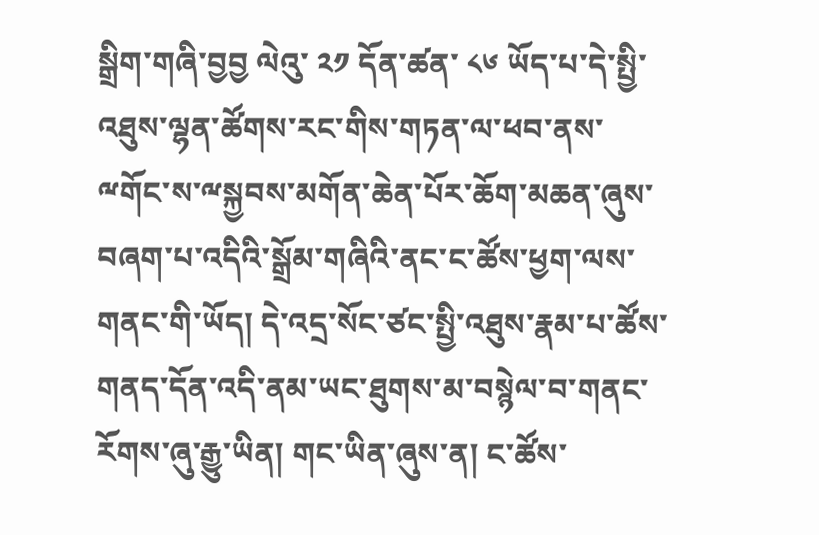སྒྲིག་གཞི་བྱབྱ ལེའུ་ ༢༡ དོན་ཚན་ ༨༦ ཡོད་པ་དེ་སྤྱི་འཐུས་ལྷན་ཚོགས་རང་གིས་གཏན་ལ་ཕབ་ནས་ྋགོང་ས་ྋསྐྱབས་མགོན་ཆེན་པོར་ཆོག་མཆན་ཞུས་བཞག་པ་འདིའི་སྒྲོམ་གཞིའི་ནང་ང་ཚོས་ཕྱག་ལས་གནང་གི་ཡོད། དེ་འདྲ་སོང་ཙང་སྤྱི་འཐུས་རྣམ་པ་ཚོས་གནད་དོན་འདི་ནམ་ཡང་ཐུགས་མ་བསྙེལ་བ་གནང་རོགས་ཞུ་རྒྱུ་ཡིན། གང་ཡིན་ཞུས་ན། ང་ཚོས་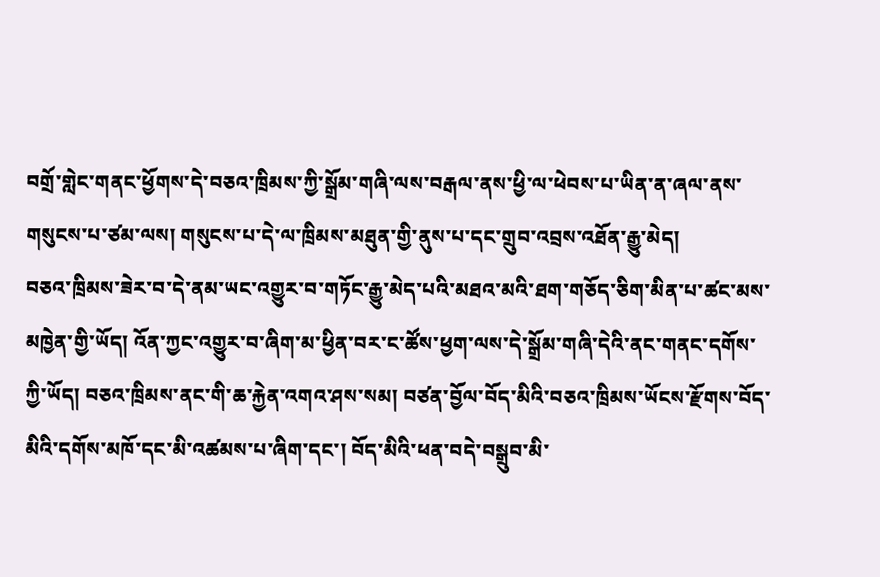བགྲོ་གླེང་གནང་ཕྱོགས་དེ་བཅའ་ཁྲིམས་ཀྱི་སྒྲོམ་གཞི་ལས་བརྒལ་ནས་ཕྱི་ལ་ཕེབས་པ་ཡིན་ན་ཞལ་ནས་གསུངས་པ་ཙམ་ལས། གསུངས་པ་དེ་ལ་ཁྲིམས་མཐུན་གྱི་ནུས་པ་དང་གྲུབ་འབྲས་འཐོན་རྒྱུ་མེད།
བཅའ་ཁྲིམས་ཟེར་བ་དེ་ནམ་ཡང་འགྱུར་བ་གཏོང་རྒྱུ་མེད་པའི་མཐའ་མའི་ཐག་གཅོད་ཅིག་མིན་པ་ཚང་མས་མཁྱེན་གྱི་ཡོད། འོན་ཀྱང་འགྱུར་བ་ཞིག་མ་ཕྱིན་བར་ང་ཚོས་ཕྱག་ལས་དེ་སྒྲོམ་གཞི་དེའི་ནང་གནང་དགོས་ཀྱི་ཡོད། བཅའ་ཁྲིམས་ནང་གི་ཆ་རྐྱེན་འགའ་ཤས་སམ། བཙན་བྱོལ་བོད་མིའི་བཅའ་ཁྲིམས་ཡོངས་རྫོགས་བོད་མིའི་དགོས་མཁོ་དང་མི་འཚམས་པ་ཞིག་དང་། བོད་མིའི་ཕན་བདེ་བསྒྲུབ་མི་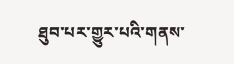ཐུབ་པར་གྱུར་པའི་གནས་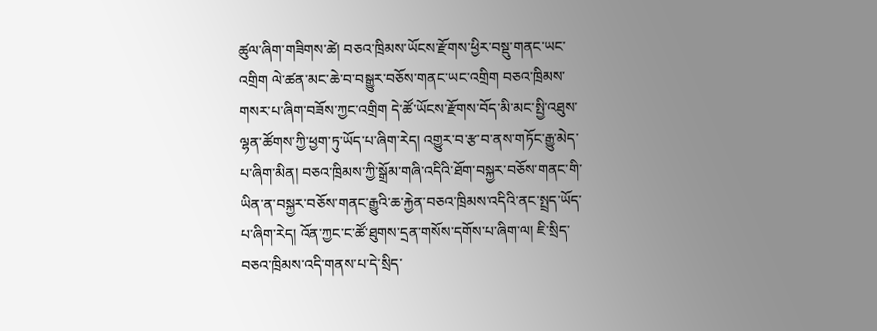ཚུལ་ཞིག་གཟིགས་ཚེ། བཅའ་ཁྲིམས་ཡོངས་རྫོགས་ཕྱིར་བསྡུ་གནང་ཡང་འགྲིག ལེ་ཚན་མང་ཆེ་བ་བསྒྱུར་བཅོས་གནང་ཡང་འགྲིག བཅའ་ཁྲིམས་གསར་པ་ཞིག་བཟོས་ཀྱང་འགྲིག དེ་ཚོ་ཡོངས་རྫོགས་བོད་མི་མང་སྤྱི་འཐུས་ལྷན་ཚོགས་ཀྱི་ཕྱག་ཏུ་ཡོད་པ་ཞིག་རེད། འགྱུར་བ་རྩ་བ་ནས་གཏོང་རྒྱུ་མེད་པ་ཞིག་མིན། བཅའ་ཁྲིམས་ཀྱི་སྒྲོམ་གཞི་འདིའི་ཐོག་བསྐྱར་བཅོས་གནང་གི་ཡིན་ན་བསྐྱར་བཅོས་གནང་རྒྱུའི་ཆ་རྐྱེན་བཅའ་ཁྲིམས་འདིའི་ནང་སྤྲད་ཡོད་པ་ཞིག་རེད། འོན་ཀྱང་ང་ཚོ་ཐུགས་དྲན་གསོས་དགོས་པ་ཞིག་ལ། ཇི་སྲིད་བཅའ་ཁྲིམས་འདི་གནས་པ་དེ་སྲིད་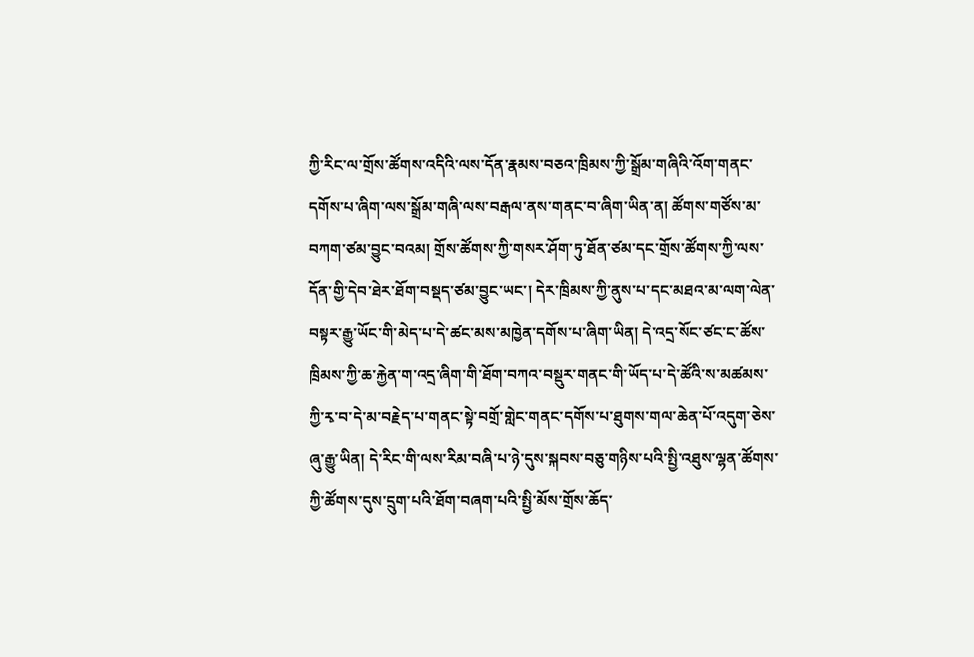ཀྱི་རིང་ལ་གྲོས་ཚོགས་འདིའི་ལས་དོན་རྣམས་བཅའ་ཁྲིམས་ཀྱི་སྒྲོམ་གཞིའི་འོག་གནང་དགོས་པ་ཞིག་ལས་སྒྲོམ་གཞི་ལས་བརྒལ་ནས་གནང་བ་ཞིག་ཡིན་ན། ཚོགས་གཙོས་མ་བཀག་ཙམ་བྱུང་བའམ། གྲོས་ཚོགས་ཀྱི་གསར་ཤོག་ཏུ་ཐོན་ཙམ་དང་གྲོས་ཚོགས་ཀྱི་ལས་དོན་གྱི་དེབ་ཐེར་ཐོག་བསྡད་ཙམ་བྱུང་ཡང་། དེར་ཁྲིམས་ཀྱི་ནུས་པ་དང་མཐའ་མ་ལག་ལེན་བསྟར་རྒྱུ་ཡོང་གི་མེད་པ་དེ་ཚང་མས་མཁྱེན་དགོས་པ་ཞིག་ཡིན། དེ་འདྲ་སོང་ཙང་ང་ཚོས་ཁྲིམས་ཀྱི་ཆ་རྐྱེན་ག་འདྲ་ཞིག་གི་ཐོག་བཀའ་བསྡུར་གནང་གི་ཡོད་པ་དེ་ཚོའི་ས་མཚམས་ཀྱི་རྭ་བ་དེ་མ་བརྗེད་པ་གནང་སྟེ་བགྲོ་གླེང་གནང་དགོས་པ་ཐུགས་གལ་ཆེན་པོ་འདུག་ཅེས་ཞུ་རྒྱུ་ཡིན། དེ་རིང་གི་ལས་རིམ་བཞི་པ་ཉེ་དུས་སྐབས་བཅུ་གཉིས་པའི་སྤྱི་འཐུས་ལྷན་ཚོགས་ཀྱི་ཚོགས་དུས་དྲུག་པའི་ཐོག་བཞག་པའི་སྤྱི་མོས་གྲོས་ཆོད་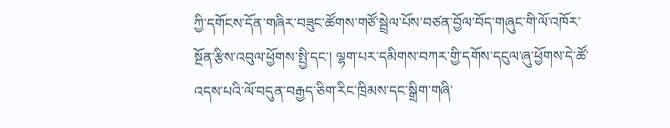ཀྱི་དགོངས་དོན་གཞིར་བཟུང་ཚོགས་གཙོ་སྦྲེལ་པོས་བཙན་བྱོལ་བོད་གཞུང་གི་ལོ་འཁོར་སྔོན་རྩིས་འབུལ་ཕྱོགས་སྤྱི་དང་། ལྷག་པར་དམིགས་བཀར་གྱི་དགོས་དངུལ་ཞུ་ཕྱོགས་དེ་ཚོ་འདས་པའི་ལོ་བདུན་བརྒྱད་ཅིག་རིང་ཁྲིམས་དང་སྒྲིག་གཞི་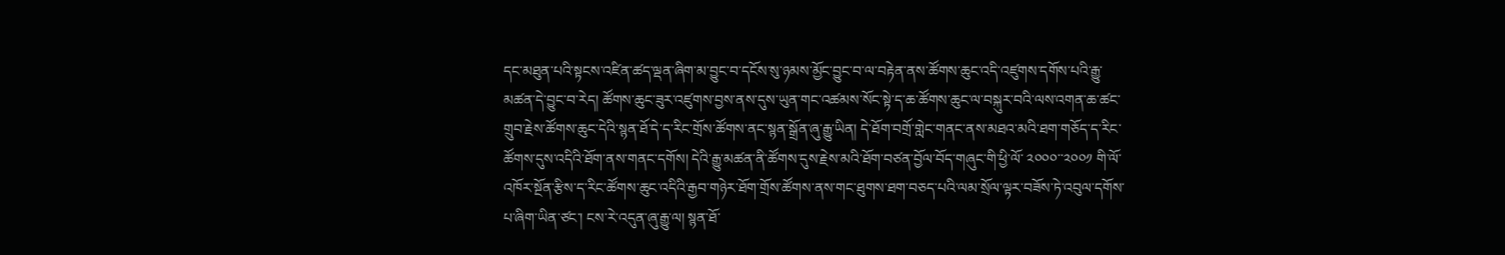དང་མཐུན་པའི་སྟངས་འཛིན་ཚད་ལྡན་ཞིག་མ་བྱུང་བ་དངོས་སུ་ཉམས་མྱོང་བྱུང་བ་ལ་བརྟེན་ནས་ཚོགས་ཆུང་འདི་འཛུགས་དགོས་པའི་རྒྱུ་མཚན་དེ་བྱུང་བ་རེད། ཚོགས་ཆུང་ཟུར་འཛུགས་བྱས་ནས་དུས་ཡུན་གང་འཚམས་སོང་སྟེ་ད་ཆ་ཚོགས་ཆུང་ལ་བསྐུར་བའི་ལས་འགན་ཆ་ཚང་གྲུབ་རྗེས་ཚོགས་ཆུང་དེའི་སྙན་ཐོ་དེ་ད་རིང་གྲོས་ཚོགས་ནང་སྙན་སྒྲོན་ཞུ་རྒྱུ་ཡིན། དེ་ཐོག་བགྲོ་གླེང་གནང་ནས་མཐའ་མའི་ཐག་གཅོད་ད་རིང་ཚོགས་དུས་འདིའི་ཐོག་ནས་གནང་དགོས། དེའི་རྒྱུ་མཚན་ནི་ཚོགས་དུས་རྗེས་མའི་ཐོག་བཙན་བྱོལ་བོད་གཞུང་གི་ཕྱི་ལོ་ ༢༠༠༠་་༢༠༠༡ གི་ལོ་འཁོར་སྔོན་རྩིས་ད་རིང་ཚོགས་ཆུང་འདིའི་རྒྱབ་གཉེར་ཐོག་གྲོས་ཚོགས་ནས་གང་ཐུགས་ཐག་བཅད་པའི་ལམ་སྲོལ་ལྟར་བཟོས་ཏེ་འབུལ་དགོས་པ་ཞིག་ཡིན་ཙང་། ངས་རེ་འདུན་ཞུ་རྒྱུ་ལ། སྙན་ཐོ་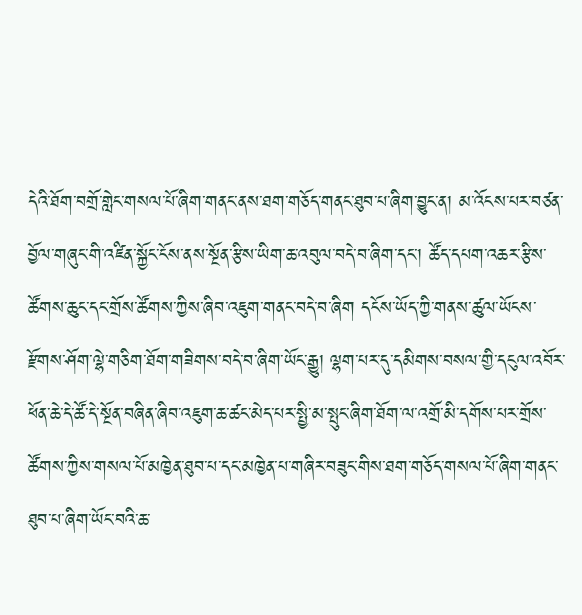དེའི་ཐོག་བགྲོ་གླེང་གསལ་པོ་ཞིག་གནང་ནས་ཐག་གཅོད་གནང་ཐུབ་པ་ཞིག་བྱུང་ན། མ་འོངས་པར་བཙན་བྱོལ་གཞུང་གི་འཛིན་སྐྱོང་ངོས་ནས་སྔོན་རྩིས་ཡིག་ཆ་འབུལ་བདེ་བ་ཞིག་དང་། ཚོད་དཔག་འཆར་རྩིས་ཚོགས་ཆུང་དང་གྲོས་ཚོགས་ཀྱིས་ཞིབ་འཇུག་གནང་བདེ་བ་ཞིག དངོས་ཡོད་ཀྱི་གནས་ཚུལ་ཡོངས་རྫོགས་ཤོག་ལྷེ་གཅིག་ཐོག་གཟིགས་བདེ་བ་ཞིག་ཡོང་རྒྱུ། ལྷག་པར་དུ་དམིགས་བསལ་གྱི་དངུལ་འབོར་ཕོན་ཆེ་དེ་ཚོ་དེ་སྔོན་བཞིན་ཞིབ་འཇུག་ཆ་ཚང་མེད་པར་སྤྱི་མ་སྤུང་ཞིག་ཐོག་ལ་འགྲོ་མི་དགོས་པར་གྲོས་ཚོགས་ཀྱིས་གསལ་པོ་མཁྱེན་ཐུབ་པ་དང་མཁྱེན་པ་གཞིར་བཟུང་གིས་ཐག་གཅོད་གསལ་པོ་ཞིག་གནང་ཐུབ་པ་ཞིག་ཡོང་བའི་ཆ་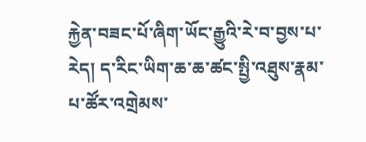རྐྱེན་བཟང་པོ་ཞིག་ཡོང་རྒྱུའི་རེ་བ་བྱས་པ་རེད། ད་རིང་ཡིག་ཆ་ཆ་ཚང་སྤྱི་འཐུས་རྣམ་པ་ཚོར་འགྲེམས་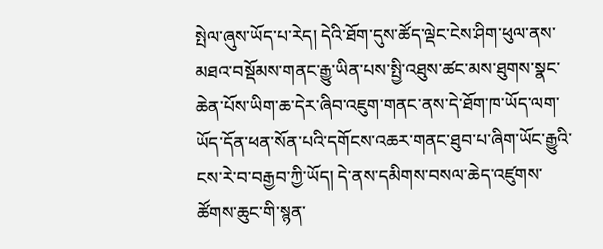སྤེལ་ཞུས་ཡོད་པ་རེད། དེའི་ཐོག་དུས་ཚོད་ལྡེང་ངེས་ཤིག་ཕུལ་ནས་མཐའ་བསྡོམས་གནང་རྒྱུ་ཡིན་པས་སྤྱི་འཐུས་ཚང་མས་ཐུགས་སྣང་ཆེན་པོས་ཡིག་ཆ་དེར་ཞིབ་འཇུག་གནང་ནས་དེ་ཐོག་ཁ་ཡོད་ལག་ཡོད་དོན་ཕན་སོན་པའི་དགོངས་འཆར་གནང་ཐུབ་པ་ཞིག་ཡོང་རྒྱུའི་ངས་རེ་བ་བརྒྱབ་ཀྱི་ཡོད། དེ་ནས་དམིགས་བསལ་ཆེད་འཛུགས་ཚོགས་ཆུང་གི་སྙན་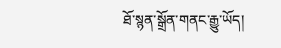ཐོ་སྙན་སྒྲོན་གནང་རྒྱུ་ཡོད།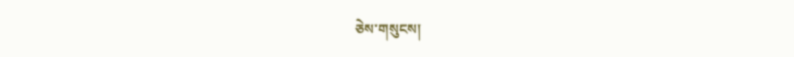ཅེས་གསུངས།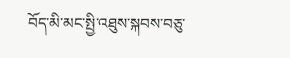བོད་མི་མང་སྤྱི་འཐུས་སྐབས་བཅུ་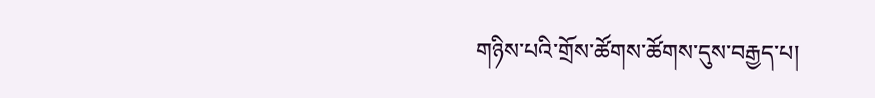གཉིས་པའི་གྲོས་ཚོགས་ཚོགས་དུས་བརྒྱད་པ།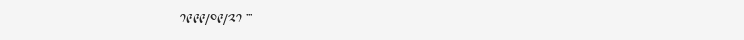༡༩༩༩/༠༩/༢༡ ་་་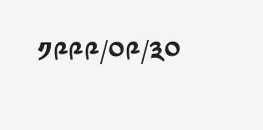༡༩༩༩/༠༩/༣༠